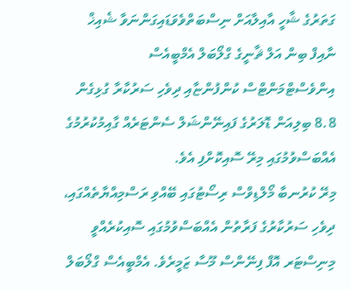ގަތަރުގެ ޝާހީ އާއިލާއަށް ނިސްބަތްވެވަޑައިގަންނަވާ ޝެއިޚް ނާއިފް ބިން އަލް ޘާނީގެ ގްލޯބަލް އެމްބީއެސް އިންވެސްޓްމަންޓްސް ކުންފުންޏާއި ދިވެހި ސަރުކާރާ ގުޅިގެން 8.8 ބިލިއަން ޑޮލަރުގެ ފައިނޭންޝަލް ސެންޓަރެއް ގާއިމުކުރުމުގެ އެއްބަސްވުމުގައި މިރޭ ސޮއިކޮށްފި އެވެ.
މިރޭ ކުރުނބާ މޯލްޑިވްސް ރިސޯޓުގައި ބޭއްވި ރަސްމިއްޔާތެއްގައި، ދިވެހި ސަރުކާރުގެ ފަރާތުން އެއްބަސްވުމުގައި ސޮއިކުރެއްވީ މިނިސްޓަރ އޮފް ފިނޭންސް މޫސާ ޒަމީރެވެ. އެމްބީއެސް ގްލޯބަލް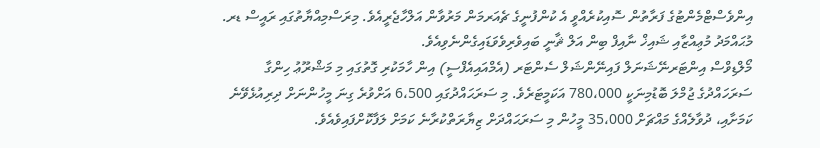އިންވެސްޓްމެންޓުގެ ފަރާތުން ސޮއިކުރެއްވީ އެ ކުންފުނީގެ ޗެއަރމަން މަރުވާން އަލްހާޖެރީއެވެ. މިރަސްމިއްޔާތުގައި ރައީސް ޑރ. މުޙައްމަދު މުޢިއްޒާއި ޝައިޚް ނާއިފް ބިން އަލް ޘާނީ ބައިވެރިވެވަޑައިގެންނެވިއެވެ.
މޯލްޑިވްސް އިންޓަރނޭޝަނަލް ފައިނޭންޝަލް ސެންޓަރ (އެމްއައިއެފްސީ) އިން ހާމަކުރި ގޮތުގައި މި މަޝްރޫޢު ހިންގާ ސަރަހައްދުގެ ޖުމްލަ ބޮޑުމިނަކީ 780،000 އަކަމީޓަރެވެ. މި ސަރަޙައްދުގައި 6،500 އަށްވުރެ ގިނަ މީހުންނަށް ދިރިއުޅެވޭނެ ކަމަށާއި، ދުވާލެއްގެ މައްޗަށް 35،000 މީހުން މި ސަރަޙައްދަށް ޒިޔާރަތްކުރާނެ ކަމަށް ލަފާކޮށްފައިވެއެވެ.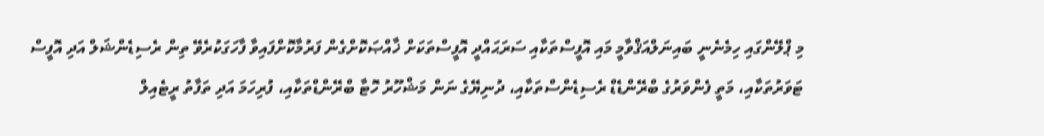މި ޕްލޭންގައި ހިމެނެނީ ބައިނަލްއަޤްވާމީ މައި އޮފީސްތަކާއި ސަރަޙައްދީ އޮފީސްތަކަށް ޚާއްޞަކޮށްގެން ފަރުމާކޮށްފައިވާ ފާހަގަކުރެވޭ ތިން ރެސިޑެންޝަލް އަދި އޮފީސް ޓަވަރުތަކާއި، މަތީ ފެންވަރުގެ ބްރޭންޑެޑް ރެސިޑެންސްތަކާއި، ދުނިޔޭގެ ނަން މަޝްހޫރު ހޮޓާ ބްރޭންޑްތަކާއި، ފުރިހަމަ އަދި ތަފާތު ރީޓެއިލް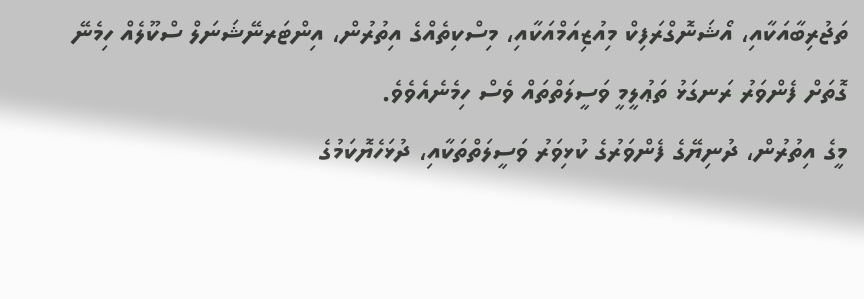ތަޖުރިބާއަކާއި، އޯޝަނޮގްރަފިކް މިއުޒިއަމްއަކާއި، މިސްކިތެއްގެ އިތުރުން، އިންޓަރނޭޝަނަލް ސްކޫލެއް ހިމެނޭ ގޮތަށް ފެންވަރު ރަނގަޅު ތަޢުލީމީ ވަސީލަތްތައް ވެސް ހިމެނެއެވެވެ.
މީގެ އިތުރުން، ދުނިޔޭގެ ފެންވަރުގެ ކުޅިވަރު ވަސީލަތްތަކާއި، ދުޅަހެޔޮކަމުގެ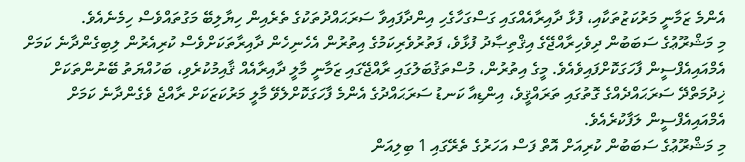އެންމެ ޒަމާނީ މަރުކަޒުތަކާއި، ފުޅާ ދާއިރާއެއްގައި ގަސްގަހާގެހި އިންދާފައިވާ ސަރަޙައްދުތަކުގެ ތެރެއިން ހިޔާލިބޭ މަގުތައްވެސް ހިމެނެއެވެ.
މި މަޝްރޫޢުގެ ސަބަބުން ދިވެހިރާއްޖޭގެ އިޤްތިޞާދު ފުޅާވެ، ފަތުރުވެރިކަމުގެ އިތުރުން އެހެނިހެން ދާއިރާތަކަށްވެސް ކުރިއެރުން ލިބިގެންދާނެ ކަމަށް އެމްއައިއެފްސީން ފާހަގަކޮށްފައިވެއެވެ. މީގެ އިތުރުން، މުސްތަޤުބަލުގައި ރާއްޖޭގައި ޒަމާނީ މާލީ ދާއިރާއެއް ޤާއިމުކުރެވި، ބަހުއްޔަތު ބޭނުންތަކަށް ޚިދުމަތްދޭ ސަރަޙައްދެއްގެ ގޮތުގައި ތަރައްޤީވެ، އިންޑިއާ ކަނޑު ސަރަޙައްދުގެ އެންމެ ފާހަގަކޮށްލެވޭ މާލީ މަރުކަޒަކަށް ރާއްޖެ ވެގެންދާނެ ކަމަށް އެމްއައިއެފްސީން ލަފާކުރެއެވެ.
މި މަޝްރޫޢުގެ ސަބަބުން ކުރިއަށް އޮތް ފަސް އަހަރުގެ ތެރޭގައި 1 ބިލިއަން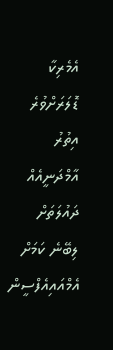އެމެރިކާ ޑޮލަރަށްވުރެ އިތުރު އާމްދަނީއެއް ދައުލަތަށް ލިބޭނެ ކަމަށް އެމްއައިއެފްސީން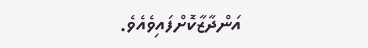އަންދާޒާކޮށްފައިވެއެވެ.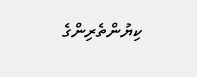ކިޔުންތެރިންގެ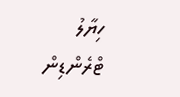ހިޔާލު
ޓްރެންޑިން